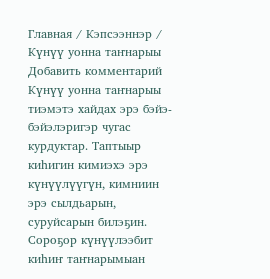Главная / Кэпсээннэр / Күнүү уонна таҥнарыы
Добавить комментарий
Күнүү уонна таҥнарыы тиэмэтэ хайдах эрэ бэйэ-бэйэлэригэр чугас курдуктар. Таптыыр киһигин кимиэхэ эрэ күнүүлүүгүн, кимниин эрэ сылдьарын, суруйсарын билэҕин. Сороҕор күнүүлээбит киһиҥ таҥнарымыан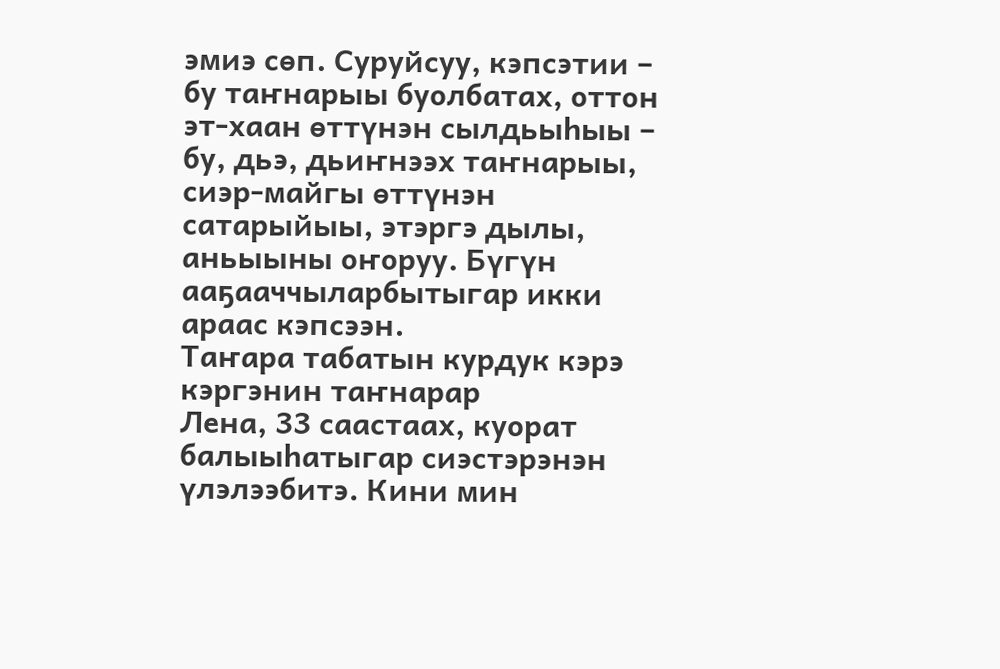эмиэ сөп. Суруйсуу, кэпсэтии – бу таҥнарыы буолбатах, оттон эт-хаан өттүнэн сылдьыһыы – бу, дьэ, дьиҥнээх таҥнарыы, сиэр-майгы өттүнэн сатарыйыы, этэргэ дылы, аньыыны оҥоруу. Бүгүн ааҕааччыларбытыгар икки араас кэпсээн.
Таҥара табатын курдук кэрэ кэргэнин таҥнарар
Лена, 33 саастаах, куорат балыыһатыгар сиэстэрэнэн үлэлээбитэ. Кини мин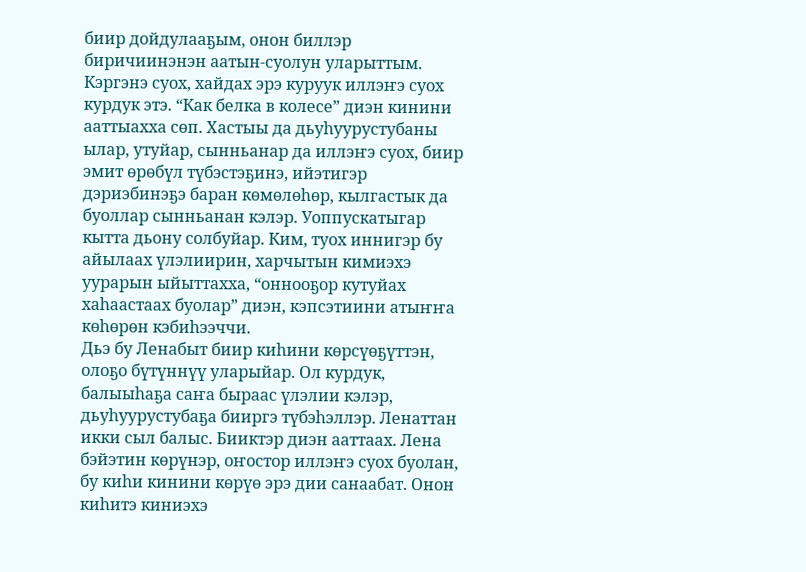биир дойдулааҕым, онон биллэр биричиинэнэн аатын-суолун уларыттым. Кэргэнэ суох, хайдах эрэ куруук иллэҥэ суох курдук этэ. “Как белка в колесе” диэн кинини ааттыахха сөп. Хастыы да дьуһуурустубаны ылар, утуйар, сынньанар да иллэҥэ суох, биир эмит өрөбүл түбэстэҕинэ, ийэтигэр дэриэбинэҕэ баран көмөлөһөр, кылгастык да буоллар сынньанан кэлэр. Уоппускатыгар кытта дьону солбуйар. Ким, туох иннигэр бу айылаах үлэлиирин, харчытын кимиэхэ уурарын ыйыттахха, “оннооҕор кутуйах хаһаастаах буолар” диэн, кэпсэтиини атыҥҥа көһөрөн кэбиһээччи.
Дьэ бу Ленабыт биир киһини көрсүөҕүттэн, олоҕо бүтүннүү уларыйар. Ол курдук, балыыһаҕа саҥа быраас үлэлии кэлэр, дьуһуурустубаҕа бииргэ түбэһэллэр. Ленаттан икки сыл балыс. Бииктэр диэн ааттаах. Лена бэйэтин көрүнэр, оҥостор иллэҥэ суох буолан, бу киһи кинини көрүө эрэ дии санаабат. Онон киһитэ киниэхэ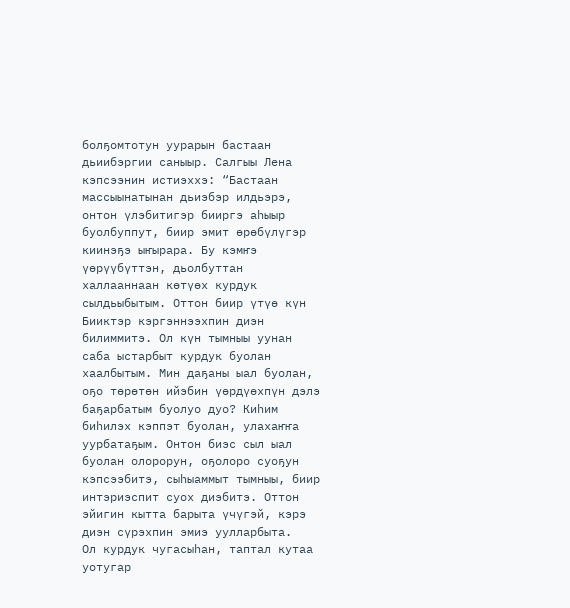болҕомтотун уурарын бастаан дьиибэргии саныыр. Салгыы Лена кэпсээнин истиэххэ: “Бастаан массыынатынан дьиэбэр илдьэрэ, онтон үлэбитигэр бииргэ аһыыр буолбуппут, биир эмит өрөбүлүгэр киинэҕэ ыҥырара. Бу кэмҥэ үөрүүбүттэн, дьолбуттан халлааннаан көтүөх курдук сылдьыбытым. Оттон биир үтүө күн Бииктэр кэргэннээхпин диэн билиммитэ. Ол күн тымныы уунан саба ыстарбыт курдук буолан хаалбытым. Мин даҕаны ыал буолан, оҕо төрөтөн ийэбин үөрдүөхпүн дэлэ баҕарбатым буолуо дуо? Киһим биһилэх кэппэт буолан, улахаҥҥа уурбатаҕым. Онтон биэс сыл ыал буолан олорорун, оҕолоро суоҕун кэпсээбитэ, сыһыаммыт тымныы, биир интэриэспит суох диэбитэ. Оттон эйигин кытта барыта үчүгэй, кэрэ диэн сүрэхпин эмиэ уулларбыта.
Ол курдук чугасыһан, таптал кутаа уотугар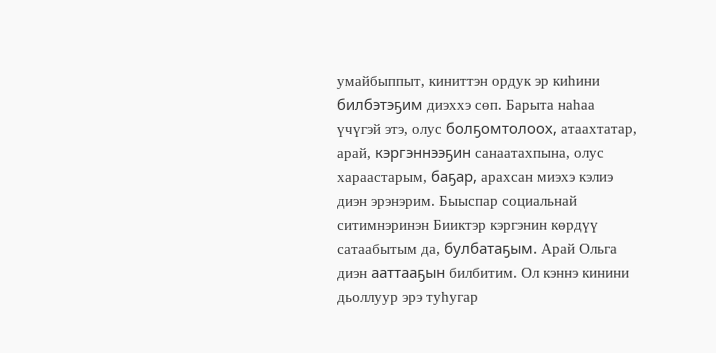умайбыппыт, киниттэн ордук эр киһини билбэтэҕим диэххэ сөп. Барыта наһаа үчүгэй этэ, олус болҕомтолоох, атаахтатар, арай, кэргэннээҕин санаатахпына, олус хараастарым, баҕар, арахсан миэхэ кэлиэ диэн эрэнэрим. Быыспар социальнай ситимнэринэн Бииктэр кэргэнин көрдүү сатаабытым да, булбатаҕым. Арай Ольга диэн ааттааҕын билбитим. Ол кэннэ кинини дьоллуур эрэ туһугар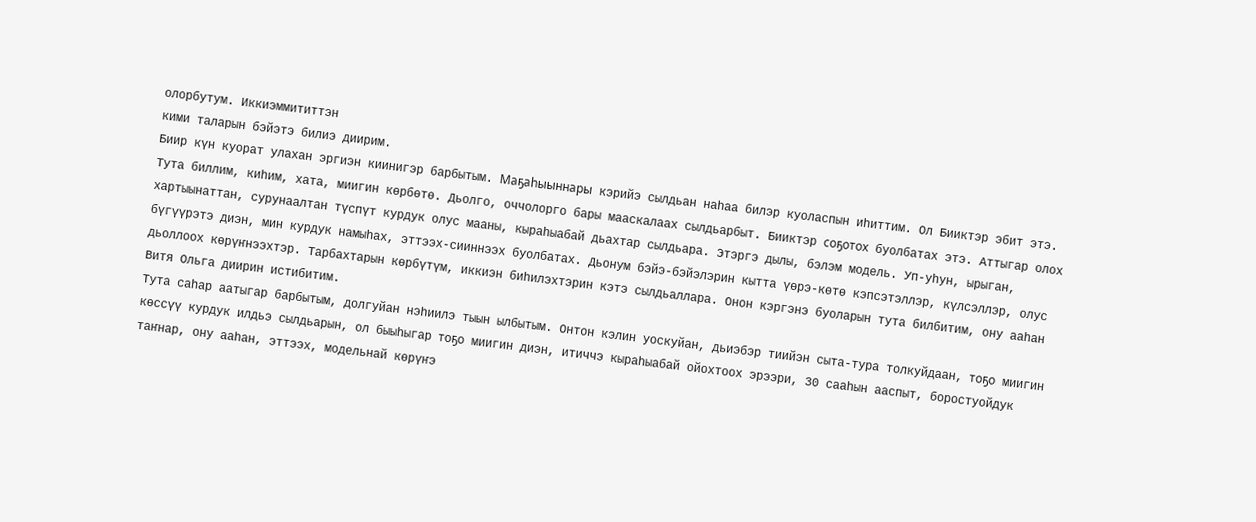олорбутум. Иккиэммититтэн
кими таларын бэйэтэ билиэ диирим.
Биир күн куорат улахан эргиэн киинигэр барбытым. Маҕаһыыннары кэрийэ сылдьан наһаа билэр куоласпын иһиттим. Ол Бииктэр эбит этэ. Тута биллим, киһим, хата, миигин көрбөтө. Дьолго, оччолорго бары мааскалаах сылдьарбыт. Бииктэр соҕотох буолбатах этэ. Аттыгар олох хартыынаттан, сурунаалтан түспүт курдук олус мааны, кыраһыабай дьахтар сылдьара. Этэргэ дылы, бэлэм модель. Уп-уһун, ырыган, бүгүүрэтэ диэн, мин курдук намыһах, эттээх-сииннээх буолбатах. Дьонум бэйэ-бэйэлэрин кытта үөрэ-көтө кэпсэтэллэр, күлсэллэр, олус дьоллоох көрүҥнээхтэр. Тарбахтарын көрбүтүм, иккиэн биһилэхтэрин кэтэ сылдьаллара. Онон кэргэнэ буоларын тута билбитим, ону ааһан Витя Ольга диирин истибитим.
Тута саһар аатыгар барбытым, долгуйан нэһиилэ тыын ылбытым. Онтон кэлин уоскуйан, дьиэбэр тиийэн сыта-тура толкуйдаан, тоҕо миигин көссүү курдук илдьэ сылдьарын, ол быыһыгар тоҕо миигин диэн, итиччэ кыраһыабай ойохтоох эрээри, 30 сааһын ааспыт, боростуойдук таҥнар, ону ааһан, эттээх, модельнай көрүҥэ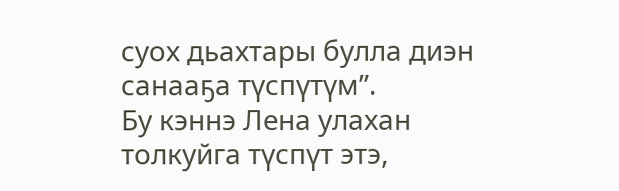суох дьахтары булла диэн санааҕа түспүтүм”.
Бу кэннэ Лена улахан толкуйга түспүт этэ,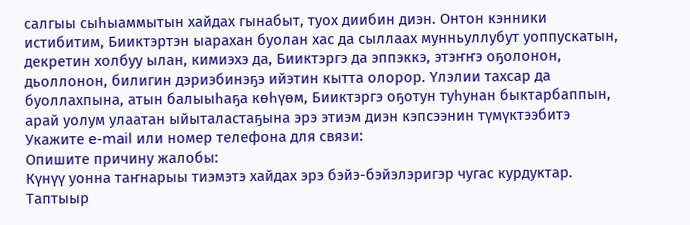салгыы сыһыаммытын хайдах гынабыт, туох диибин диэн. Онтон кэнники истибитим, Бииктэртэн ыарахан буолан хас да сыллаах мунньуллубут уоппускатын, декретин холбуу ылан, кимиэхэ да, Бииктэргэ да эппэккэ, этэҥҥэ оҕолонон, дьоллонон, билигин дэриэбинэҕэ ийэтин кытта олорор. Үлэлии тахсар да буоллахпына, атын балыыһаҕа көһүөм, Бииктэргэ оҕотун туһунан быктарбаппын, арай уолум улаатан ыйыталастаҕына эрэ этиэм диэн кэпсээнин түмүктээбитэ
Укажите e-mail или номер телефона для связи:
Опишите причину жалобы:
Күнүү уонна таҥнарыы тиэмэтэ хайдах эрэ бэйэ-бэйэлэригэр чугас курдуктар. Таптыыр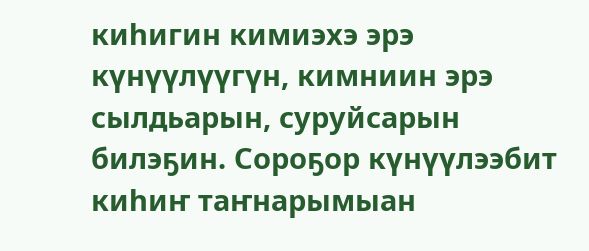киһигин кимиэхэ эрэ күнүүлүүгүн, кимниин эрэ сылдьарын, суруйсарын билэҕин. Сороҕор күнүүлээбит киһиҥ таҥнарымыан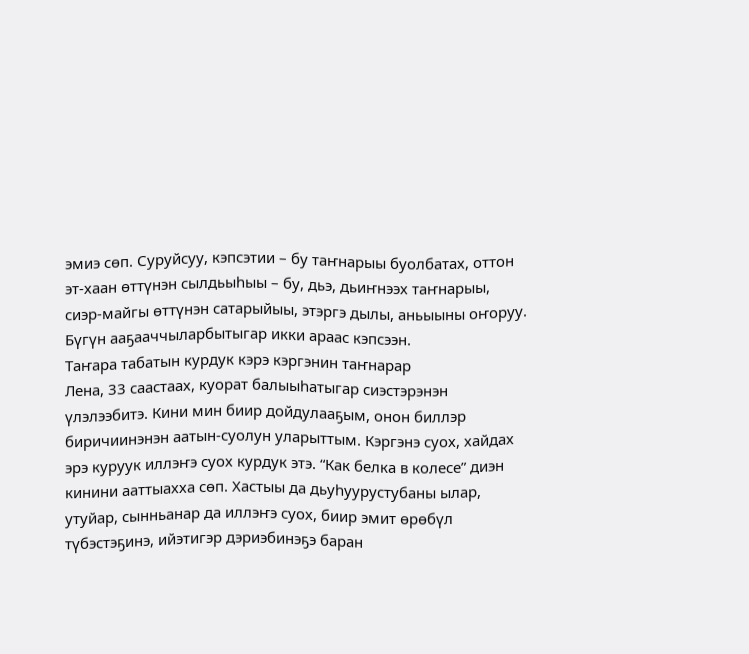эмиэ сөп. Суруйсуу, кэпсэтии – бу таҥнарыы буолбатах, оттон эт-хаан өттүнэн сылдьыһыы – бу, дьэ, дьиҥнээх таҥнарыы, сиэр-майгы өттүнэн сатарыйыы, этэргэ дылы, аньыыны оҥоруу. Бүгүн ааҕааччыларбытыгар икки араас кэпсээн.
Таҥара табатын курдук кэрэ кэргэнин таҥнарар
Лена, 33 саастаах, куорат балыыһатыгар сиэстэрэнэн үлэлээбитэ. Кини мин биир дойдулааҕым, онон биллэр биричиинэнэн аатын-суолун уларыттым. Кэргэнэ суох, хайдах эрэ куруук иллэҥэ суох курдук этэ. “Как белка в колесе” диэн кинини ааттыахха сөп. Хастыы да дьуһуурустубаны ылар, утуйар, сынньанар да иллэҥэ суох, биир эмит өрөбүл түбэстэҕинэ, ийэтигэр дэриэбинэҕэ баран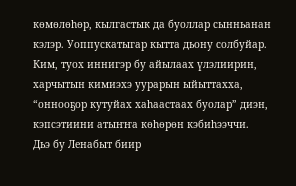көмөлөһөр, кылгастык да буоллар сынньанан кэлэр. Уоппускатыгар кытта дьону солбуйар. Ким, туох иннигэр бу айылаах үлэлиирин, харчытын кимиэхэ уурарын ыйыттахха, “оннооҕор кутуйах хаһаастаах буолар” диэн, кэпсэтиини атыҥҥа көһөрөн кэбиһээччи.
Дьэ бу Ленабыт биир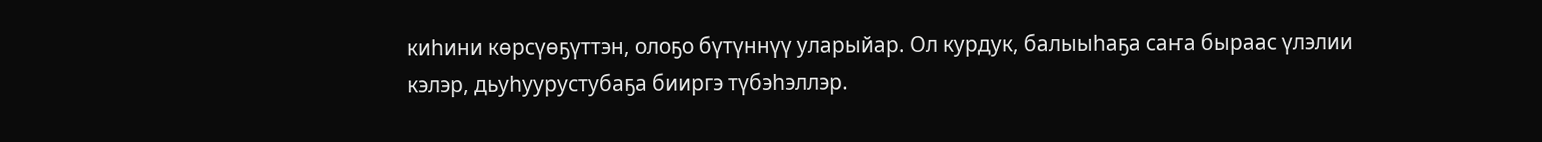киһини көрсүөҕүттэн, олоҕо бүтүннүү уларыйар. Ол курдук, балыыһаҕа саҥа быраас үлэлии кэлэр, дьуһуурустубаҕа бииргэ түбэһэллэр.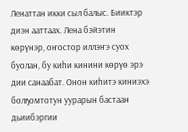Ленаттан икки сыл балыс. Бииктэр диэн ааттаах. Лена бэйэтин көрүнэр, оҥостор иллэҥэ суох буолан, бу киһи кинини көрүө эрэ дии санаабат. Онон киһитэ киниэхэ болҕомтотун уурарын бастаан дьиибэргии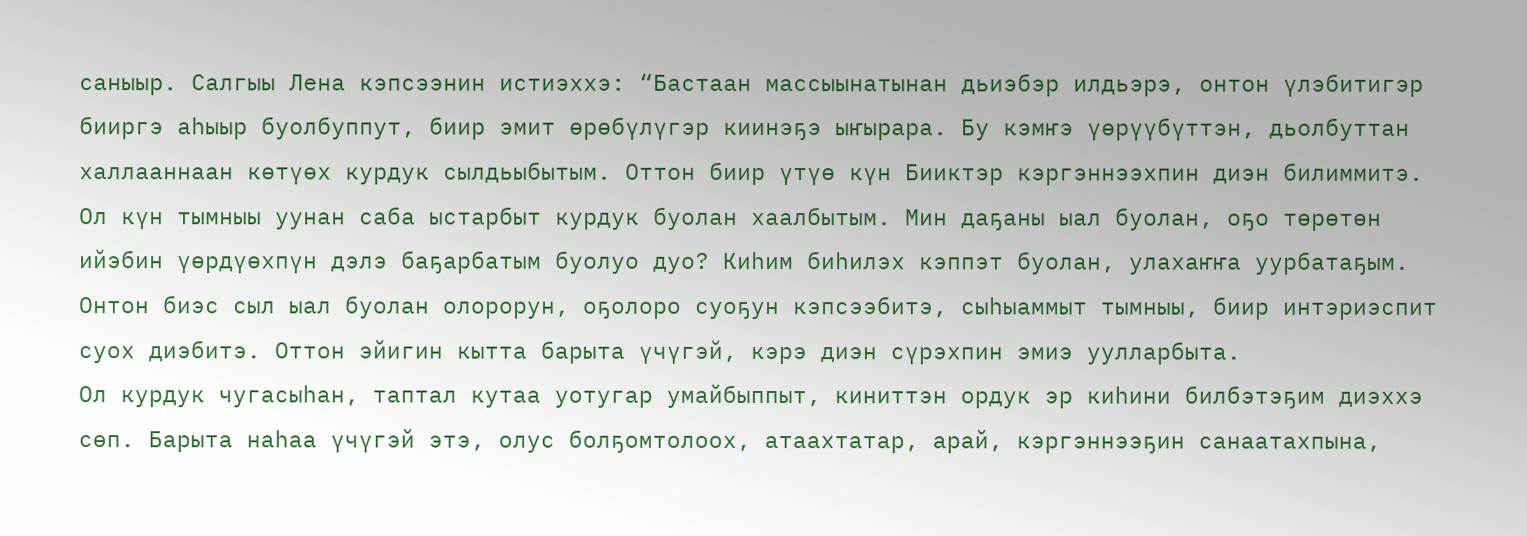саныыр. Салгыы Лена кэпсээнин истиэххэ: “Бастаан массыынатынан дьиэбэр илдьэрэ, онтон үлэбитигэр бииргэ аһыыр буолбуппут, биир эмит өрөбүлүгэр киинэҕэ ыҥырара. Бу кэмҥэ үөрүүбүттэн, дьолбуттан халлааннаан көтүөх курдук сылдьыбытым. Оттон биир үтүө күн Бииктэр кэргэннээхпин диэн билиммитэ. Ол күн тымныы уунан саба ыстарбыт курдук буолан хаалбытым. Мин даҕаны ыал буолан, оҕо төрөтөн ийэбин үөрдүөхпүн дэлэ баҕарбатым буолуо дуо? Киһим биһилэх кэппэт буолан, улахаҥҥа уурбатаҕым. Онтон биэс сыл ыал буолан олорорун, оҕолоро суоҕун кэпсээбитэ, сыһыаммыт тымныы, биир интэриэспит суох диэбитэ. Оттон эйигин кытта барыта үчүгэй, кэрэ диэн сүрэхпин эмиэ уулларбыта.
Ол курдук чугасыһан, таптал кутаа уотугар умайбыппыт, киниттэн ордук эр киһини билбэтэҕим диэххэ сөп. Барыта наһаа үчүгэй этэ, олус болҕомтолоох, атаахтатар, арай, кэргэннээҕин санаатахпына,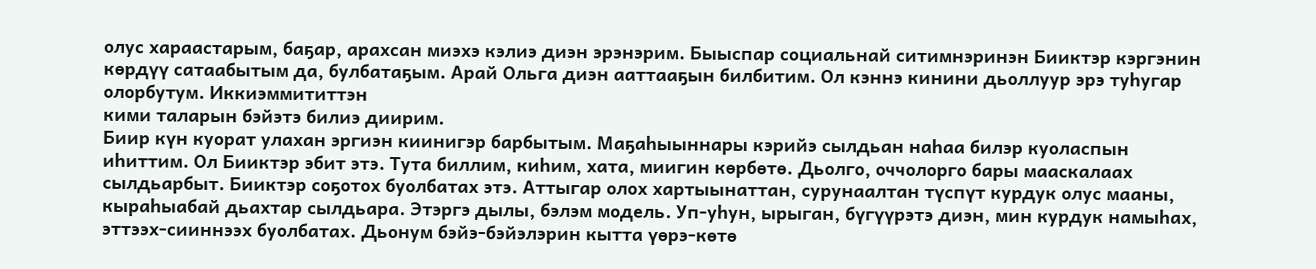олус хараастарым, баҕар, арахсан миэхэ кэлиэ диэн эрэнэрим. Быыспар социальнай ситимнэринэн Бииктэр кэргэнин көрдүү сатаабытым да, булбатаҕым. Арай Ольга диэн ааттааҕын билбитим. Ол кэннэ кинини дьоллуур эрэ туһугар олорбутум. Иккиэммититтэн
кими таларын бэйэтэ билиэ диирим.
Биир күн куорат улахан эргиэн киинигэр барбытым. Маҕаһыыннары кэрийэ сылдьан наһаа билэр куоласпын иһиттим. Ол Бииктэр эбит этэ. Тута биллим, киһим, хата, миигин көрбөтө. Дьолго, оччолорго бары мааскалаах сылдьарбыт. Бииктэр соҕотох буолбатах этэ. Аттыгар олох хартыынаттан, сурунаалтан түспүт курдук олус мааны, кыраһыабай дьахтар сылдьара. Этэргэ дылы, бэлэм модель. Уп-уһун, ырыган, бүгүүрэтэ диэн, мин курдук намыһах, эттээх-сииннээх буолбатах. Дьонум бэйэ-бэйэлэрин кытта үөрэ-көтө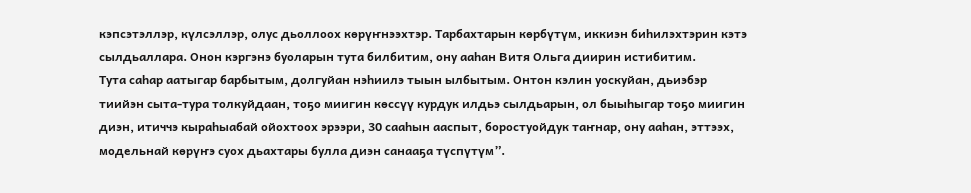кэпсэтэллэр, күлсэллэр, олус дьоллоох көрүҥнээхтэр. Тарбахтарын көрбүтүм, иккиэн биһилэхтэрин кэтэ сылдьаллара. Онон кэргэнэ буоларын тута билбитим, ону ааһан Витя Ольга диирин истибитим.
Тута саһар аатыгар барбытым, долгуйан нэһиилэ тыын ылбытым. Онтон кэлин уоскуйан, дьиэбэр тиийэн сыта-тура толкуйдаан, тоҕо миигин көссүү курдук илдьэ сылдьарын, ол быыһыгар тоҕо миигин диэн, итиччэ кыраһыабай ойохтоох эрээри, 30 сааһын ааспыт, боростуойдук таҥнар, ону ааһан, эттээх, модельнай көрүҥэ суох дьахтары булла диэн санааҕа түспүтүм”.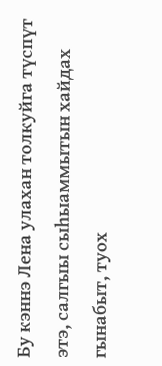Бу кэннэ Лена улахан толкуйга түспүт этэ, салгыы сыһыаммытын хайдах гынабыт, туох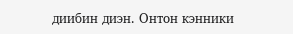диибин диэн. Онтон кэнники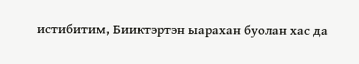истибитим, Бииктэртэн ыарахан буолан хас да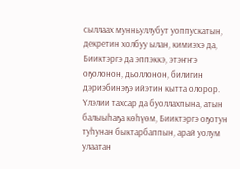сыллаах мунньуллубут уоппускатын, декретин холбуу ылан, кимиэхэ да, Бииктэргэ да эппэккэ, этэҥҥэ оҕолонон, дьоллонон, билигин дэриэбинэҕэ ийэтин кытта олорор. Үлэлии тахсар да буоллахпына, атын балыыһаҕа көһүөм, Бииктэргэ оҕотун туһунан быктарбаппын, арай уолум улаатан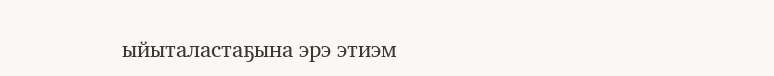ыйыталастаҕына эрэ этиэм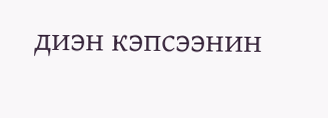диэн кэпсээнин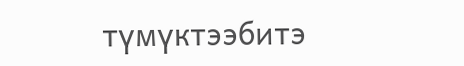түмүктээбитэ